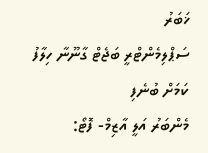ޚަބަރު
ސަޕްލިމެންޓްރީ ބަޖެޓް ގާނޫނާ ހިލާފު ކަމަށް ބުނެފި
މެންބަރު އަލީ އާޒިމް- ފޮޓޯ: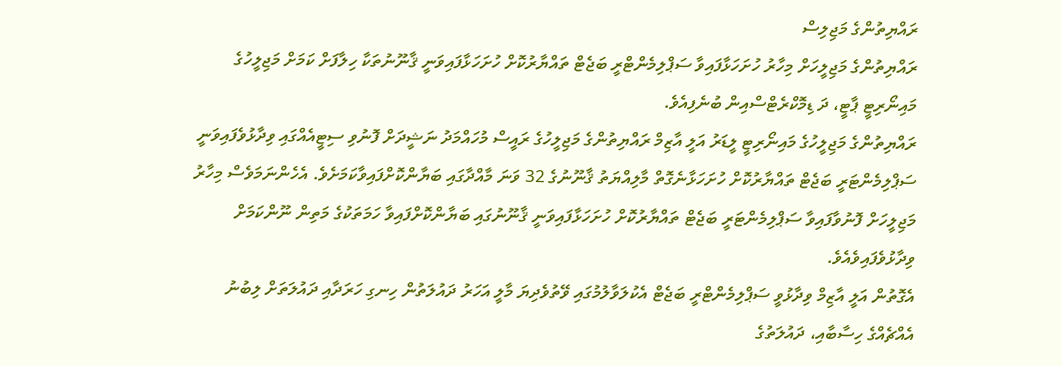ރައްޔިތުންގެ މަޖިލިސް
ރައްޔިތުންގެ މަޖިލީހަށް މިހާރު ހުށަހަޅާފައިވާ ސަޕްލިމެންޓްރީ ބަޖެޓް ތައްޔާރުކޮށް ހުށަހަޅާފައިވަނީ ޤާނޫނުތަކާ ހިލާފަށް ކަމަށް މަޖިލީހުގެ މައިނޯރިޓީ ޕާޓީ، ދަ ޑިމޮކްރެޓްސްއިން ބުނެފިއެވެ.
ރައްޔިތުންގެ މަޖިލީހުގެ މައިނޯރިޓީ ލީޑަރު އަލީ އާޒިމް ރައްޔިތުންގެ މަޖިލީހުގެ ރައީސް މުހައްމަދު ނަޝީދަށް ފޮނުވި ސިޓީއެއްގައި ވިދާޅުވެފައިވަނީ ސަޕްލިމެންޓަރީ ބަޖެޓް ތައްޔާރުކޮށް ހުށަހަޅާނެގޮތް މާލިއްޔަތު ޤާނޫނުގެ 32 ވަނަ މާއްދާގައި ބަޔާންކޮށްފައިވާކަމަށެވެ. އެހެންނަމަވެސް މިހާރު މަޖިލީހަށް ފޮނުވާފައިވާ ސަޕްލިމެންޓަރީ ބަޖެޓް ތައްޔާރުކޮށް ހުށަހަޅާފައިވަނީ ޤާނޫނުގައި ބަޔާންކޮށްފައިވާ ހަމަތަކުގެ މަތިން ނޫންކަމަށް ވިދާޅުވެފައިވެއެވެ.
އެގޮތުން އަލީ އާޒިމް ވިދާޅުވީ ސަޕްލިމެންޓްރީ ބަޖެޓް އެކުލަވާލުމުގައި ވޭތުވެދިޔަ މާލީ އަހަރު ދައުލަތުން ހިނގި ހަރަދާއި ދައުލަތަށް ލިބުނު އެއްޗެއްގެ ހިސާބާއި، ދައުލަތުގެ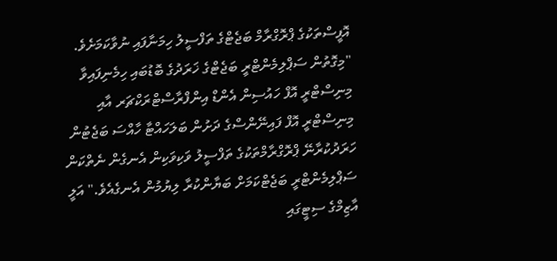އޮފީސްތަކުގެ ޕްރޮގްރާމް ބަޖެޓްގެ ތަފްސީލު ހިމަނާފައި ނުވާކަމަށެވެ.
"މިގޮތުން ސަޕްލިމެންޓްރީ ބަޖެޓްގެ ޚަރަދުގެ ބޮޑުބައި ހިމެނިފައިވާ މިނިސްޓްރީ އޮފް ހައުސިން އެންޑް އިންފްރާސްޓްރަކްޗަރ އާއި މިނިސްޓްރީ އޮފް ފައިނޭންސްގެ ދަށުން ބަލަހައްޓާ ހާއްސަ ބަޖެޓުން ހަރަދުކުރާނޭ ޕްރޮގްރާމްތަކުގެ ތަފްސީލު ވަކިވަކިން އެނގެން ނެތްކަން ސަޕްލިމެންޓްރީ ބަޖެޓްކަމަށް ބަޔާންކުރާ ލިޔުމުން އެނގެއެވެ." އަލީ އާޒިމްގެ ސިޓީގައި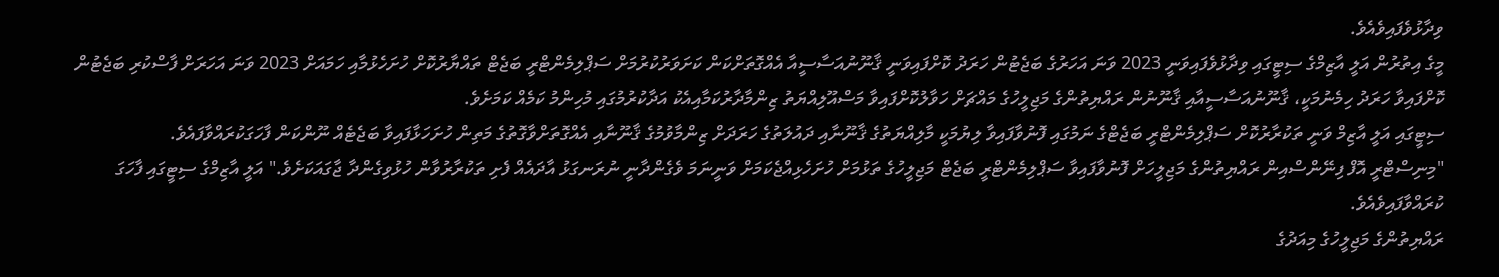ވިދާޅުވެފައިވެއެވެ.
މީގެ އިތުރުން އަލީ އާޒިމްގެ ސިޓީގައި ވިދާޅުވެފައިވަނީ 2023 ވަނަ އަހަރުގެ ބަޖެޓުން ހަރަދު ކޮށްފައިވަނީ ޤާނޫނުއަސާސީއާ އެއްގޮތަށްކަން ކަށަވަރުކުރުމަށް ސަޕްލިމެންޓްރީ ބަޖެޓް ތައްޔާރުކޮށް ހުށަހެޅުމާއި ހަމައަށް 2023 ވަނަ އަހަރަށް ފާސްކުރި ބަޖެޓުން ކޮށްފައިވާ ހަރަދު ހިމެނުމަކީ، ޤާނޫނުއަސާސީއާއި ޤާނޫނުން ރައްޔިތުންގެ މަޖިލީހުގެ މައްޗަށް ހަވާލުކޮށްފައިވާ މަސްއޫލިއްޔަތު ޒިންމާދާރުކަމާއިއެކު އަދާކުރުމުގައި މުހިންމު ކަމެއް ކަމަށެވެ.
ސިޓީގައި އަލީ އާޒިމް ވަނީ ތަކުރާރުކޮށް ސަޕްލިމެންޓްރީ ބަޖެޓްގެ ނަމުގައި ފޮނުވާފައިވާ ލިޔުމަކީ މާލިއްޔަތުގެ ޤާނޫނާއި ދައުލަތުގެ ހަރަދަށް ޒިންމާވުމުގެ ޤާނޫނާއި އެއްގޮތަށްވާގޮތުގެ މަތިން ހުށަހަޅާފައިވާ ބަޖެޓެއް ނޫންކަން ފާހަގަކުރައްވާފައެވެ.
"މިނިސްޓްރީ އޮފް ފިނޭންސްއިން ރައްޔިތުންގެ މަޖިލީހަށް ފޮނުވާފައިވާ ސަޕްލިމެންޓްރީ ބަޖެޓް މަޖިލީހުގެ ތަޅުމަށް ހުށަހެޅިއްޖެކަމަށް ވަނީނަމަ ވެގެންދާނީ ނުރަނގަޅު އާދައެއް ފެށި ތަކުރާރުވާން ހުޅުވިގެންދާ ޖާގައަކަށެވެ." އަލީ އާޒިމްގެ ސިޓީގައި ފާހަގަ ކުރައްވާފައިވެއެވެ.
ރައްޔިތުންގެ މަޖިލީހުގެ މިއަދުގެ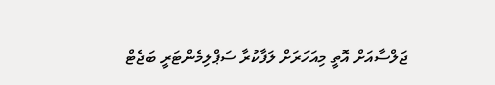ޖަލްސާއަށް އޮތީ މިއަހަރަށް ލަފާކުރާ ސަޕްލިމެންޓަރީ ބަޖެޓް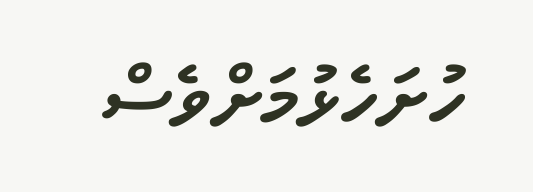ހުށަހެޅުމަށްވެސް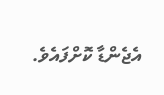އެޖެންޑާ ކޮށްފައެވެ.